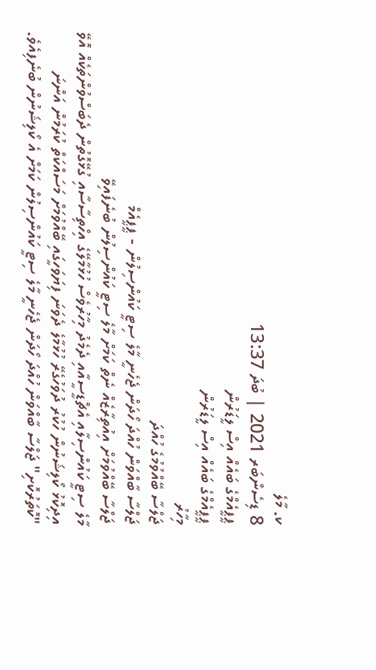ކ. މާލެ
8 ޑިސެންބަރ 2021 | ބުދަ 13:37
ޕީޕީއެމްގެ ބައެއް އިސް ލީޑަރުން
ޕީޕީއެމްގެ ބައެއް އިސް ލީޑަރުން
މިހާރު
ޖަލްސާ ބޭއްވުމުގެ ހުއްދަ
ޖަލްސާ ބާއްވަން ހުއްދަ ހޯދަން ޖެހެނީ މާލެ ސިޓީ ކައުންސިލުން - ޕީޕީއެމް
ޖަލްސާ ބޭއްވުމަށް އިއުތިރާޒެއް ނެތް ކަމަށް މާލެ ސިޓީ ކައުންސިލުން ބުނެފައިވޭ
މާލެ ސިޓީ ކައުންސިލާއި އެޗްޑީސީއާއި ދެމެދު މިހާރުވެސް ހުޅުމާލޭގެ އިހްތިސާސާއި ގުޅޭގޮތުން ދެބަސްވުންތަކެއް އޮވޭ
އިދިކޮޅު ކޯލިޝަނުން ހުކުރު ދުވަހުގެރޭ ހުޅުމާލެ ދެވަނަ ފިޔަވަހީގައި ބޭއްވުމަށް މަސައްކަތް ކުރަމުން އަންނަ "ކޮތަރުކޮށި" ޖަލްސާ ބާއްވަން ހުއްދަ ހޯދަން ޖެހެނީ މާލެ ސިޓީ ކައުންސިލުން ކަމަށް އެ ކޯލިޝަނުން ބުނެފިއެވެ.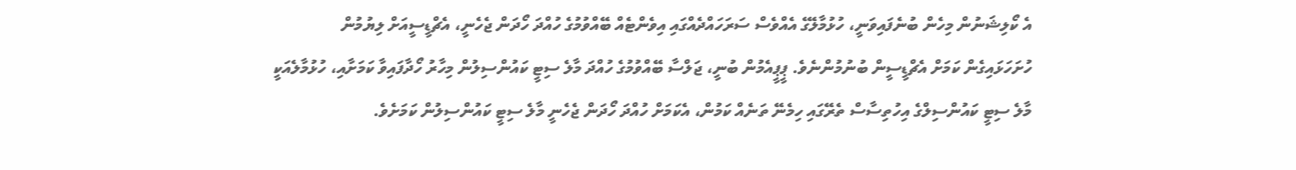އެ ކޯލިޝަނުން މިހެން ބުނެފައިވަނީ، ހުޅުމާލޭގެ އެއްވެސް ސަރަހައްދެއްގައި އިވެންޓެއް ބޭއްވުމުގެ ހުއްދަ ހޯދަން ޖެހެނީ، އެޗްޑީސީއަށް ލިޔުމުން ހުށަހަޅައިގެން ކަމަށް އެޗްޑީސީން ބުނުމުންނެވެ. ޕީޕީއެމުން ބުނީ، ޖަލްސާ ބޭއްވުމުގެ ހުއްދަ މާލެ ސިޓީ ކައުންސިލުން މިހާރު ހޯދާފައިވާ ކަމަށާއި، ހުޅުމާލެއަކީ މާލެ ސިޓީ ކައުންސިލްގެ އިހުތިސާސް ތެރޭގައި ހިމެނޭ ތަނެއް ކަމުން، އެކަމަށް ހުއްދަ ހޯދަން ޖެހެނީ މާލެ ސިޓީ ކައުންސިލުން ކަމަށެވެ.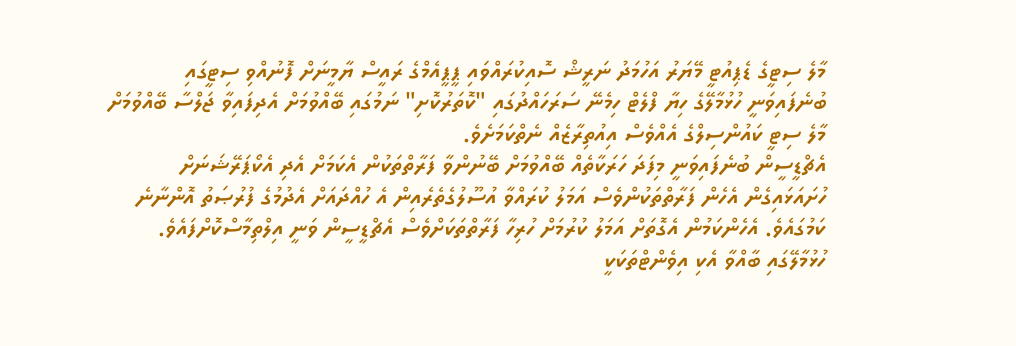މާލެ ސިޓީގެ ޑެޕިއުޓީ މޭޔަރު އަހުމަދު ނަރީޝް ސޮއިކުރައްވައި ޕީޕީއެމްގެ ރައީސް ޔާމީނަށް ފޮނުއްވި ސިޓީގައި ބުނެފައިވަނީ ހުޅުމާލޭގެ ހިޔާ ފްލެޓް ހިމެނޭ ސަރަހައްދުގައި "ކޮތަރުކޮށި" ނަމުގައި ބޭއްވުމަށް އެދިފައިވާ ޖަލްސާ ބޭއްވުމަށް މާލެ ސިޓީ ކައުންސިލްގެ އެއްވެސް އިއުތިރާޒެއް ނެތްކަމަށެވެ.
އެޗްޑީސީން ބުނެފައިވަނީ މިފަދަ ހަރަކާތެއް ބޭއްވުމަށް ބޭނުންވާ ފަރާތްތަކުން އެކަމަށް އެދި އެކޯޕަރޭޝަނަށް ހުށައަޅައިގެން އެހެން ފަރާތްތަކުންވެސް އަމަލު ކުރައްވާ އުސޫލުގެތެރެއިން އެ ހުއްދައަށް އެދުމުގެ ފުރުޞަތު އޮންނާނެ ކަމުގައެވެ. އެހެންކަމުން އެގޮތަށް އަމަލު ކުރުމަށް ހުރިހާ ފަރާތްތަކަށްވެސް އެޗްޑީސީން ވަނީ އިލްތިމާސްކޮށްފައެވެ. ހުޅުމާލޭގައި ބާއްވާ އެކި އިވެންޓްތަކަކީ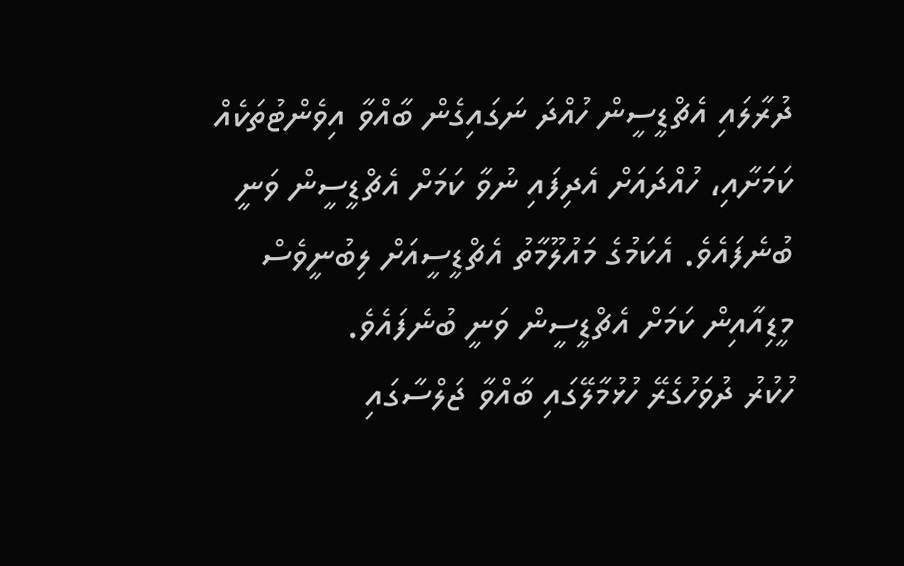ދުރާލައި އެޗްޑީސީން ހުއްދަ ނަގައިގެން ބާއްވާ އިވެންޓުތަކެއް ކަމަށާއި، ހުއްދައަށް އެދިފައި ނުވާ ކަމަށް އެޗްޑީސީން ވަނީ ބުނެފައެވެ. އެކަމުގެ މައުލޫމާތު އެޗްޑީސީއަށް ލިބުނީވެސް މީޑިއާއިން ކަމަށް އެޗްޑީސީން ވަނީ ބުނެފައެވެ.
ހުކުރު ދުވަހުގެރޭ ހުޅުމާލޭގައި ބާއްވާ ޖަލްސާގައި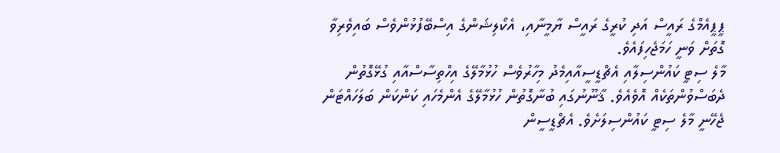ޕީޕީއެމްގެ ރައީސް އަދި ކުރީގެ ރައީސް ޔާމީނާއި، އެކޯލިޝަންގެ އިސްބޭފުޅުންވެސް ބައިވެރިވާ ގޮތަށް ވަނީ ހަމަޖެހިފައެވެ.
މާލެ ސިޓީ ކައުންސިލާއި އެޗްޑީސީއާއިމެދު މިހާރުވެސް ހުޅުމާލޭގެ އިހްތިސާސްއާއި ގުޅޭގޮތުން ދެބަސްވުންތަކެއް އޮވެއެވެ. ޤާނޫނުގައި ބުނާގޮތުން ހުޅުމާލޭގެ އެންމެހައި ކަންކަން ބަލަހައްޓަން ޖެހޭނީ މާލެ ސިޓީ ކައުންސިލަށެވެ. އެޗްޑީސީން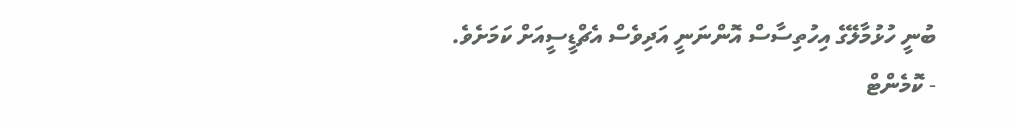ބުނީ ހުޅުމާލޭގެ އިހުތިސާސް އޮންނަނީ އަދިވެސް އެޗްޑީސީއަށް ކަމަށެވެ.
- ކޮމެންޓް